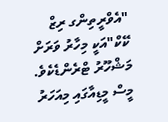"އެވްރީތިންގ ރިޒް ކޭކް"އަކީ މިހާރު ވަރަށް މަޝްހޫރު ޓްރެންޑެކެވެ. މީސް މީޑިއާގައި މިއަހަރު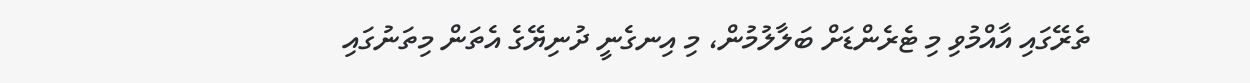ތެރޭގައި އާއްމުވި މި ޓެރެންޑަށް ބަލާލުމުން، މި އިނގެނީ ދުނިޔޭގެ އެތަން މިތަނުގައި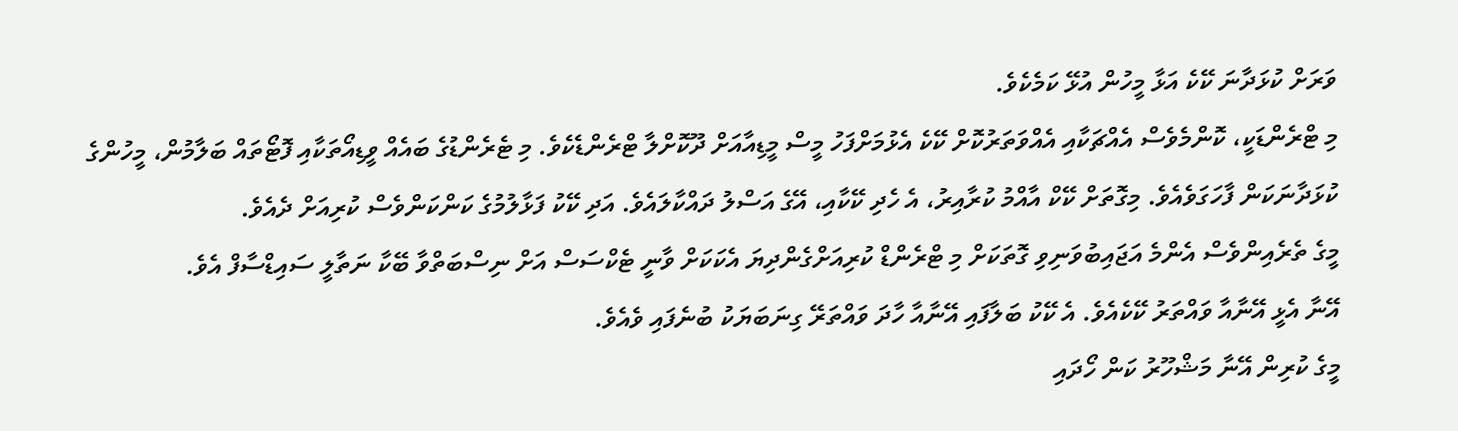ވަރަށް ކުޅަދާނަ ކޭކެ އަޅާ މީހުން އުޅޭ ކަމެކެވެ.
މި ޓްރެންޑަކީ، ކޮންމެވެސް އެއްޗަކާއި އެއްވަތަރުކޮށް ކޭކެ އެޅުމަށްފަހު މީސް މީޑިއާއަށް ދޫކޮށްލާ ޓްރެންޑެކެވެ. މި ޓެރެންޑުގެ ބައެއް ވީޑިއޯތަކާއި ފޮޓޯތައް ބަލާމުން، މީހުންގެ ކުޅަދާނަކަން ފާހަގަވެއެވެ. މިގޮތަށް ކޭކް އާއްމު ކުރާއިރު، އެ ހެދި ކޭކާއި، އޭގެ އަސްލު ދައްކާލައެވެ. އަދި ކޭކު ފަޅާލުމުގެ ކަންކަންވެސް ކުރިއަށް ދެއެވެ.
މީގެ ތެރެއިންވެސް އެންމެ އަޖައިބުވަނިވި ގޮތަކަށް މި ޓްރެންޑް ކުރިއަށްގެންދިޔަ އެކަކަށް ވާނީ ޓެކްސަސް އަށް ނިސްބަތްވާ ބޭކާ ނަތާލީ ސައިޑްސާފް އެވެ.
އޭނާ އެޅީ އޭނާއާ ވައްތަރު ކޭކެއެވެ. އެ ކޭކު ބަލާފައި އޭނާއާ ހާދަ ވައްތަރޭ ގިނަބަޔަކު ބުނެފައި ވެއެވެ.
މީގެ ކުރިން އޭނާ މަޝްހޫރު ކަން ހޯދައި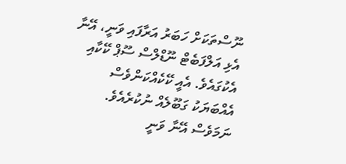ނޫސްތަކަށް ހަބަރު އަރާފައި ވަނީ، އޭނާ އެޅި އަލްފަބެޓް ނޫޑްލްސް ސޫޕް ކޭކާއި އެކުގައެވެ. އެއީ ކޭކެއްކަންވެސް އެއްބަޔަކު ގަބޫލެއް ނުކުރެއެވެ. ނަމަވެސް އޭނާ ވަނީ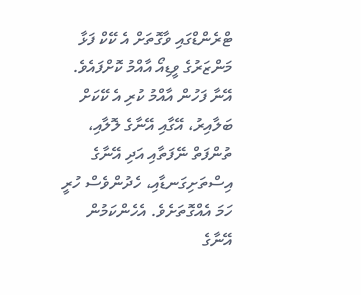ޓްރެންޑްގައި ވާގޮތަށް އެ ކޭކް ފަޅާ މަންޒަރުގެ ވީޑިއޯ އާއްމު ކޮށްފައެވެ.
އޭނާ ފަހުން އާއްމު ކުރި އެ ކޭކަށް ބަލާއިރު، އޭގާއި އޭނާގެ ލޮލާއި، ތުންފަތް ނޭފަތާއި އަދި އޭނާގެ އިސްތަށިގަނޑާއި، ހެދުންވެސް ހުރީ ހަމަ އެއްގޮތަށެވެ. އެހެންކަމުން އޭނާގެ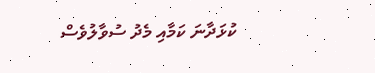ކުޅަދާނަ ކަމާއި މެދު ސުވާލުވެސް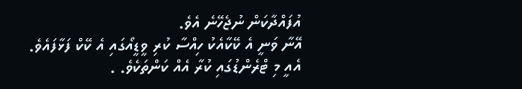އުފައްދާކަން ނުޖެހޭނެ އެވެ.
އޭނާ ވަނީ އެ ކޭކާއެކު ހިއްސާ ކުރި ވީޑީއޯގައި އެ ކޭކް ފަޅާފައެވެ. އެއީ މި ޓްރެންޑުގައި ކުރާ އެއް ކަންތަކެވެ. .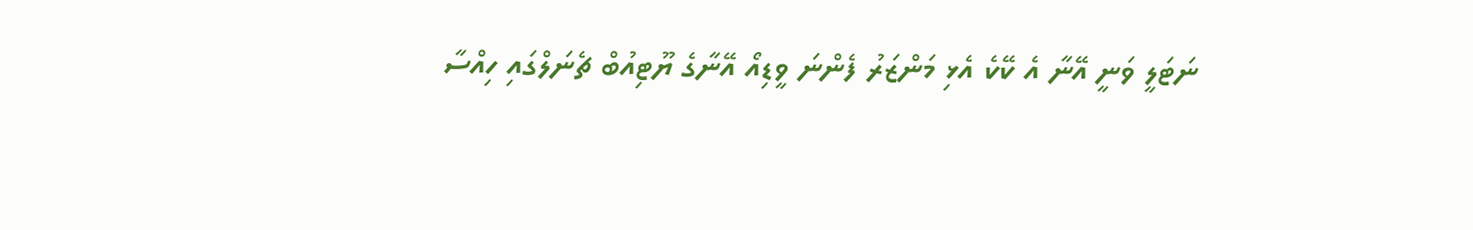ނަޓަލީ ވަނީ އޭނާ އެ ކޭކެ އެޅި މަންޒަރު ފެންނަ ވީޑިއޯ އޭނާގެ ޔޫޓިއުބް ޗެނަލްގައި ހިއްސާ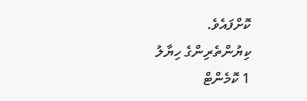ކޮށްފައެވެ.
ކިޔުންތެރިންގެ ހިޔާލު
1 ކޮމެންޓް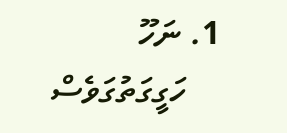1. ނަހޫ
    ހަގީގަތުގަވެސް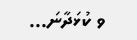ވ ކުޅަދާނަ...